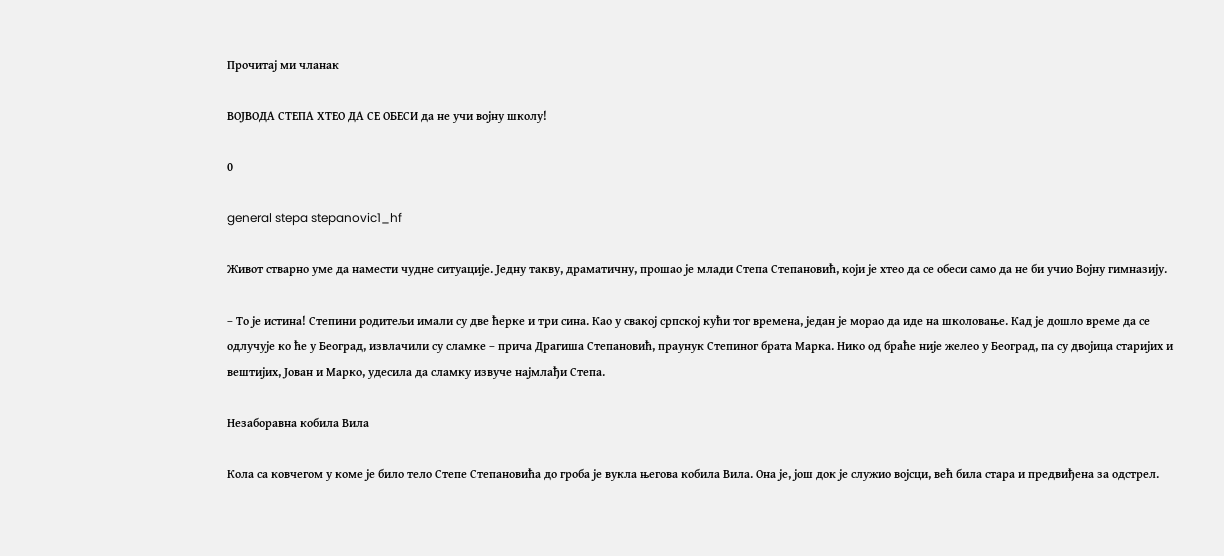Прочитај ми чланак

ВОЈВОДА СТЕПА ХТЕО ДА СЕ ОБЕСИ да не учи војну школу!

0

general stepa stepanovic1_hf

Живот стварно уме да намести чудне ситуације. Једну такву, драматичну, прошао је млади Степа Степановић, који је хтео да се обеси само да не би учио Војну гимназију.

– То је истина! Степини родитељи имали су две ћерке и три сина. Као у свакој српској кући тог времена, један је морао да иде на школовање. Кад је дошло време да се одлучује ко ће у Београд, извлачили су сламке – прича Драгиша Степановић, праунук Степиног брата Марка. Нико од браће није желео у Београд, па су двојица старијих и вештијих, Јован и Марко, удесила да сламку извуче најмлађи Степа.

Незаборавна кобила Вила

Кола са ковчегом у коме је било тело Степе Степановића до гроба је вукла његова кобила Вила. Она је, још док је служио војсци, већ била стара и предвиђена за одстрел.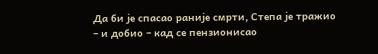Да би је спасао раније смрти, Степа је тражио – и добио – кад се пензионисао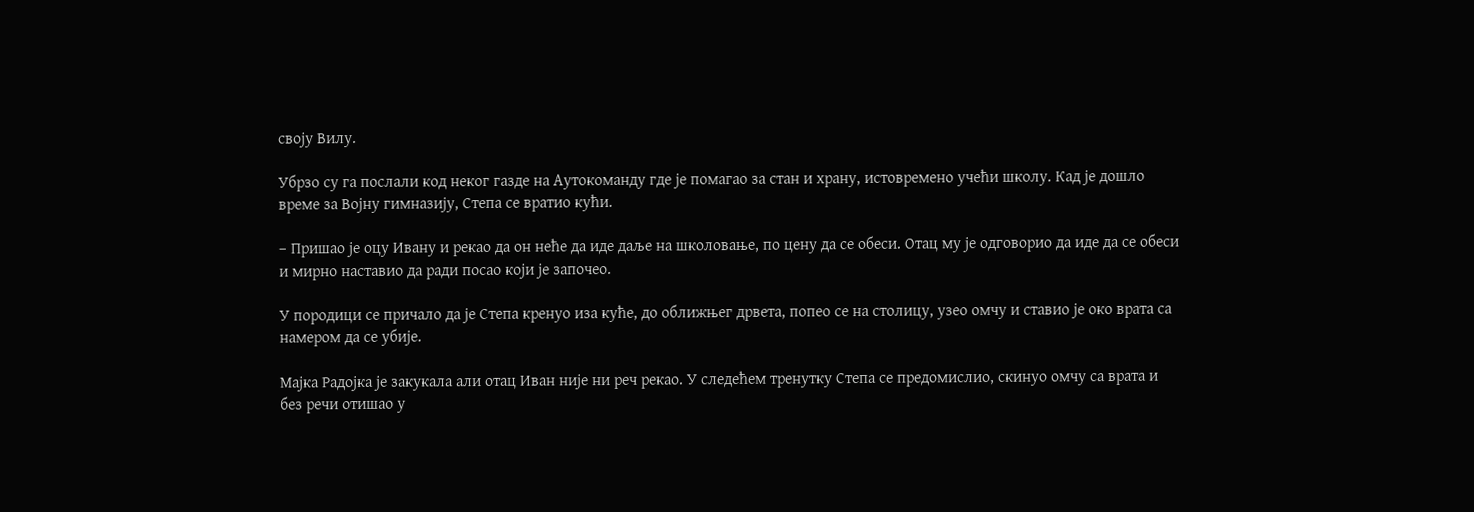своју Вилу.

Убрзо су га послали код неког газде на Аутокоманду где је помагао за стан и храну, истовремено учећи школу. Кад је дошло време за Војну гимназију, Степа се вратио кући.

– Пришао је оцу Ивану и рекао да он неће да иде даље на школовање, по цену да се обеси. Отац му је одговорио да иде да се обеси и мирно наставио да ради посао који је започео.

У породици се причало да је Степа кренуо иза куће, до оближњег дрвета, попео се на столицу, узео омчу и ставио је око врата са намером да се убије.

Мајка Радојка је закукала али отац Иван није ни реч рекао. У следећем тренутку Степа се предомислио, скинуо омчу са врата и без речи отишао у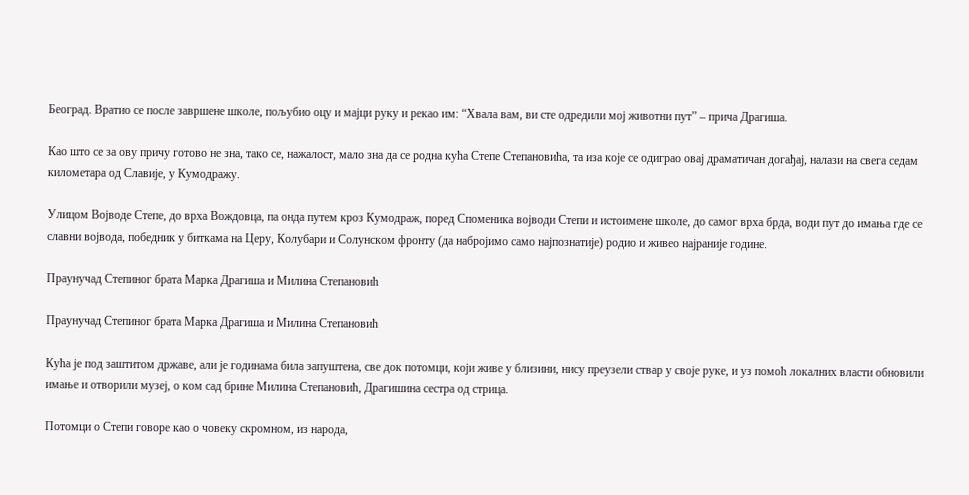Београд. Вратио се после завршене школе, пољубио оцу и мајци руку и рекао им: “Хвала вам, ви сте одредили мој животни пут” – прича Драгиша.

Као што се за ову причу готово не зна, тако се, нажалост, мало зна да се родна кућа Степе Степановића, та иза које се одиграо овај драматичан догађај, налази на свега седам километара од Славије, у Кумодражу.

Улицом Војводе Степе, до врха Вождовца, па онда путем кроз Кумодраж, поред Споменика војводи Степи и истоимене школе, до самог врха брда, води пут до имања где се славни војвода, победник у биткама на Церу, Колубари и Солунском фронту (да набројимо само најпознатије) родио и живео најраније године.

Праунучад Степиног брата Марка Драгиша и Милина Степановић

Праунучад Степиног брата Марка Драгиша и Милина Степановић

Кућа је под заштитом државе, али је годинама била запуштена, све док потомци, који живе у близини, нису преузели ствар у своје руке, и уз помоћ локалних власти обновили имање и отворили музеј, о ком сад брине Милина Степановић, Драгишина сестра од стрица.

Потомци о Степи говоре као о човеку скромном, из народа,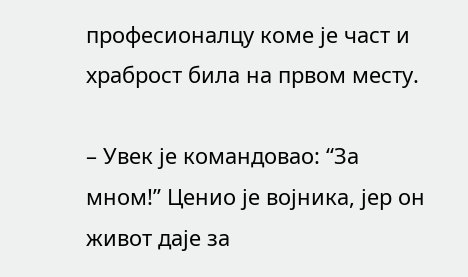професионалцу коме је част и храброст била на првом месту.

– Увек је командовао: “За мном!” Ценио је војника, јер он живот даје за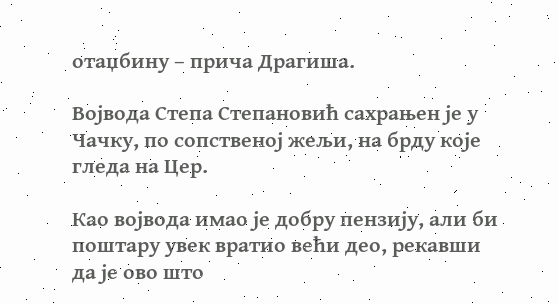отаџбину – прича Драгиша.

Војвода Степа Степановић сахрањен је у Чачку, по сопственој жељи, на брду које гледа на Цер.

Као војвода имао је добру пензију, али би поштару увек вратио већи део, рекавши да је ово што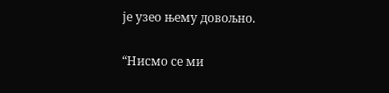је узео њему довољно.

“Нисмо се ми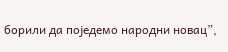борили да поједемо народни новац”,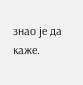знао је да каже.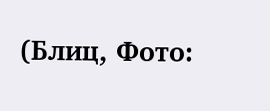(Блиц, Фото: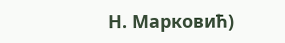Н. Марковић)